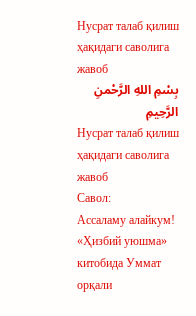Нусрат талаб қилиш ҳақидаги саволига жавоб
بِسْمِ اللهِ الرَّحْمنِ الرَّحِيمِ
Нусрат талаб қилиш ҳақидаги саволига жавоб
Савол:
Ассаламу алайкум!
«Ҳизбий уюшма» китобида Уммат орқали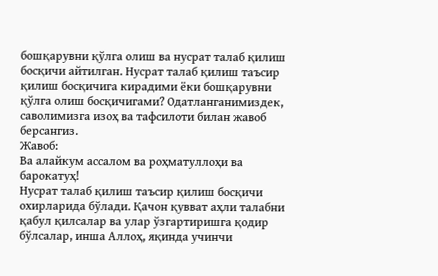бошқарувни қўлга олиш ва нусрат талаб қилиш босқичи айтилган. Нусрат талаб қилиш таъсир қилиш босқичига кирадими ёки бошқарувни қўлга олиш босқичигами? Одатланганимиздек, саволимизга изоҳ ва тафсилоти билан жавоб берсангиз.
Жавоб:
Ва алайкум ассалом ва роҳматуллоҳи ва барокатуҳ!
Нусрат талаб қилиш таъсир қилиш босқичи охирларида бўлади. Қачон қувват аҳли талабни қабул қилсалар ва улар ўзгартиришга қодир бўлсалар, инша Аллоҳ, яқинда учинчи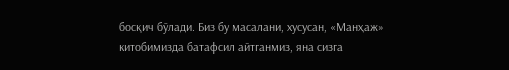босқич бўлади. Биз бу масалани, хусусан, «Манҳаж» китобимизда батафсил айтганмиз, яна сизга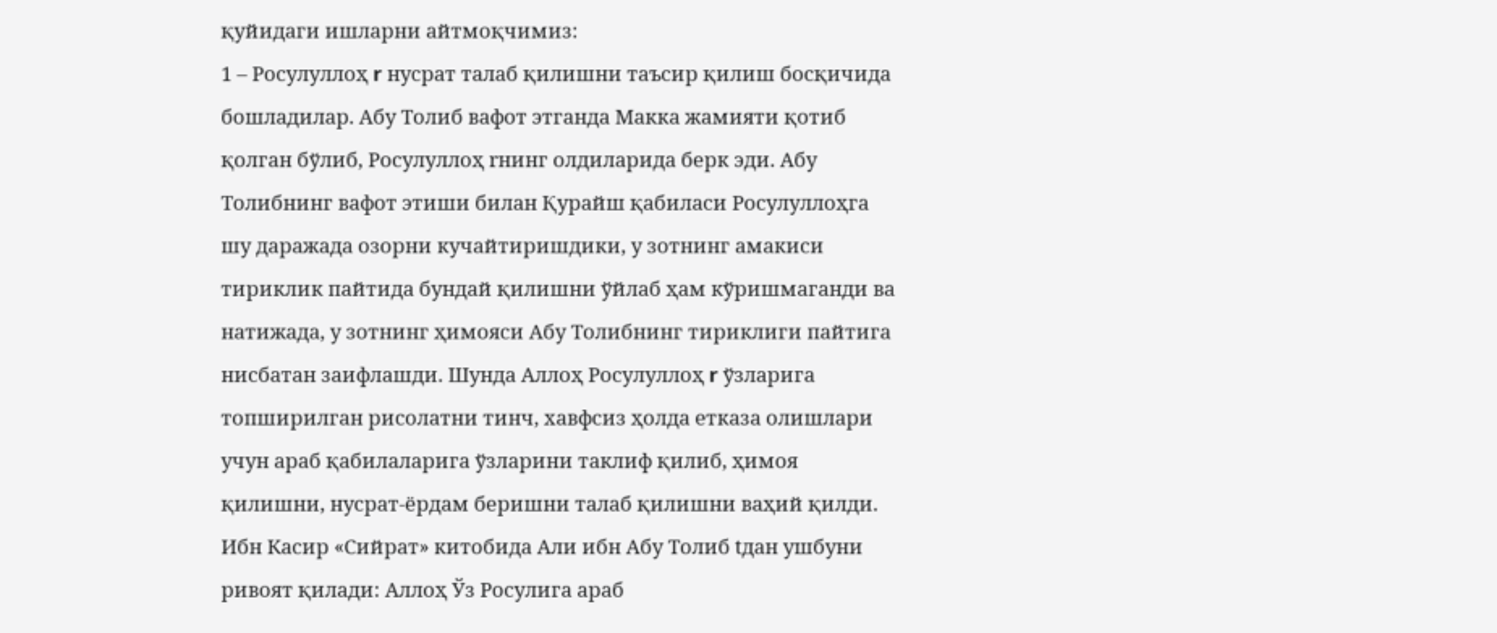қуйидаги ишларни айтмоқчимиз:
1 – Росулуллоҳ r нусрат талаб қилишни таъсир қилиш босқичида бошладилар. Абу Толиб вафот этганда Макка жамияти қотиб қолган бўлиб, Росулуллоҳ rнинг олдиларида берк эди. Абу Толибнинг вафот этиши билан Қурайш қабиласи Росулуллоҳга шу даражада озорни кучайтиришдики, у зотнинг амакиси тириклик пайтида бундай қилишни ўйлаб ҳам кўришмаганди ва натижада, у зотнинг ҳимояси Абу Толибнинг тириклиги пайтига нисбатан заифлашди. Шунда Аллоҳ Росулуллоҳ r ўзларига топширилган рисолатни тинч, хавфсиз ҳолда етказа олишлари учун араб қабилаларига ўзларини таклиф қилиб, ҳимоя қилишни, нусрат-ёрдам беришни талаб қилишни ваҳий қилди. Ибн Касир «Сийрат» китобида Али ибн Абу Толиб tдан ушбуни ривоят қилади: Аллоҳ Ўз Росулига араб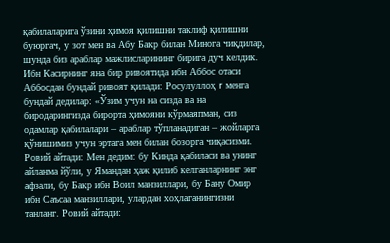қабилаларига ўзини ҳимоя қилишни таклиф қилишни буюргач, у зот мен ва Абу Бакр билан Минога чиқдилар, шунда биз араблар мажлисларининг бирига дуч келдик. Ибн Касирнинг яна бир ривоятида ибн Аббос отаси Аббосдан бундай ривоят қилади: Росулуллоҳ r менга бундай дедилар: «Ўзим учун на сизда ва на биродарингизда бирорта ҳимояни кўрмаяпман, сиз одамлар қабилалари – араблар тўпланадиган – жойларга қўнишимиз учун эртага мен билан бозорга чиқасизми. Ровий айтади: Мен дедим: бу Кинда қабиласи ва унинг айланма йўли, у Ямандан ҳаж қилиб келганларнинг энг афзали, бу Бакр ибн Воил манзиллари, бу Бану Омир ибн Саъсаа манзиллари, улардан хоҳлаганингизни танланг. Ровий айтади: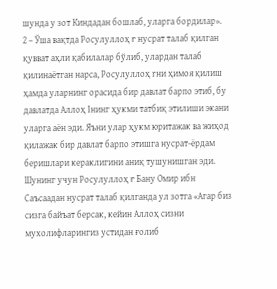шунда у зот Киндадан бошлаб, уларга бордилар».
2 – Ўша вақтда Росулуллоҳ r нусрат талаб қилган қувват аҳли қабилалар бўлиб, улардан талаб қилинаётган нарса, Росулуллоҳ rни ҳимоя қилиш ҳамда уларнинг орасида бир давлат барпо этиб, бу давлатда Аллоҳ Iнинг ҳукми татбиқ этилиши экани уларга аён эди. Яъни улар ҳукм юритажак ва жиҳод қилажак бир давлат барпо этишга нусрат-ёрдам беришлари кераклигини аниқ тушунишган эди. Шунинг учун Росулуллоҳ r Бану Омир ибн Саъсаадан нусрат талаб қилганда ул зотга «Агар биз сизга байъат берсак, кейин Аллоҳ сизни мухолифларингиз устидан ғолиб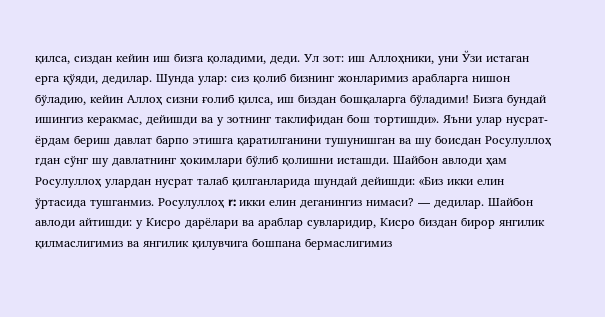қилса, сиздан кейин иш бизга қоладими, деди. Ул зот: иш Аллоҳники, уни Ўзи истаган ерга қўяди, дедилар. Шунда улар: сиз қолиб бизнинг жонларимиз арабларга нишон бўладию, кейин Аллоҳ сизни ғолиб қилса, иш биздан бошқаларга бўладими! Бизга бундай ишингиз керакмас, дейишди ва у зотнинг таклифидан бош тортишди». Яъни улар нусрат-ёрдам бериш давлат барпо этишга қаратилганини тушунишган ва шу боисдан Росулуллоҳ rдан сўнг шу давлатнинг ҳокимлари бўлиб қолишни исташди. Шайбон авлоди ҳам Росулуллоҳ улардан нусрат талаб қилганларида шундай дейишди: «Биз икки елин ўртасида тушганмиз. Росулуллоҳ r: икки елин деганингиз нимаси? — дедилар. Шайбон авлоди айтишди: у Кисро дарёлари ва араблар сувларидир, Кисро биздан бирор янгилик қилмаслигимиз ва янгилик қилувчига бошпана бермаслигимиз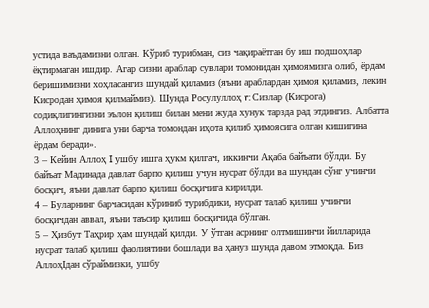устида ваъдамизни олган. Кўриб турибман, сиз чақираётган бу иш подшоҳлар ёқтирмаган ишдир. Агар сизни араблар сувлари томонидан ҳимоямизга олиб, ёрдам беришимизни хоҳласангиз шундай қиламиз (яъни араблардан ҳимоя қиламиз, лекин Кисродан ҳимоя қилмаймиз). Шунда Росулуллоҳ r: Сизлар (Кисрога) содиқлигингизни эълон қилиш билан мени жуда хунук тарзда рад этдингиз. Албатта Аллоҳнинг динига уни барча томондан иҳота қилиб ҳимоясига олган кишигина ёрдам беради».
3 – Кейин Аллоҳ I ушбу ишга ҳукм қилгач, иккинчи Ақаба байъати бўлди. Бу байъат Мадинада давлат барпо қилиш учун нусрат бўлди ва шундан сўнг учинчи босқич, яъни давлат барпо қилиш босқичига кирилди.
4 – Буларнинг барчасидан кўриниб турибдики, нусрат талаб қилиш учинчи босқичдан аввал, яъни таъсир қилиш босқичида бўлган.
5 – Ҳизбут Таҳрир ҳам шундай қилди. У ўтган асрнинг олтмишинчи йилларида нусрат талаб қилиш фаолиятини бошлади ва ҳануз шунда давом этмоқда. Биз АллоҳIдан сўраймизки, ушбу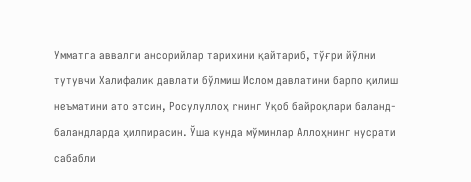Умматга аввалги ансорийлар тарихини қайтариб, тўғри йўлни тутувчи Халифалик давлати бўлмиш Ислом давлатини барпо қилиш неъматини ато этсин, Росулуллоҳ rнинг Уқоб байроқлари баланд-баландларда ҳилпирасин. Ўша кунда мўминлар Аллоҳнинг нусрати сабабли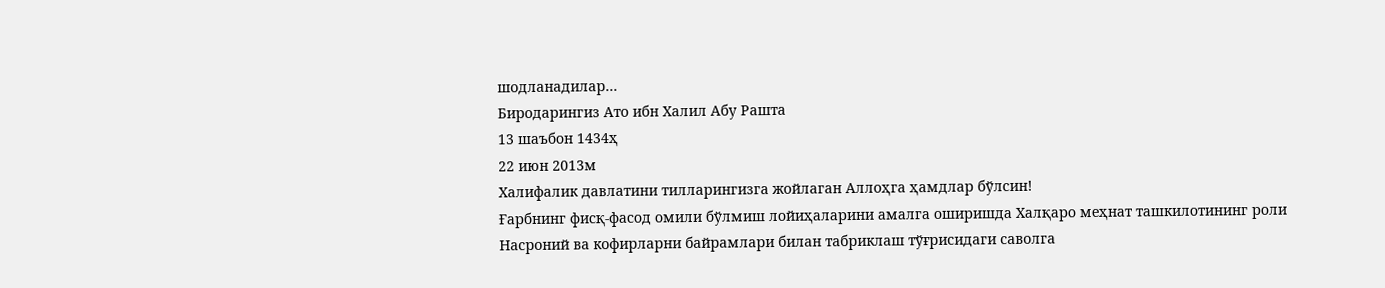шодланадилар…
Биродарингиз Ато ибн Халил Абу Рашта
13 шаъбон 1434ҳ
22 июн 2013м
Халифалик давлатини тилларингизга жойлаган Аллоҳга ҳамдлар бўлсин!
Ғарбнинг фисқ-фасод омили бўлмиш лойиҳаларини амалга оширишда Халқаро меҳнат ташкилотининг роли
Насроний ва кофирларни байрамлари билан табриклаш тўғрисидаги саволга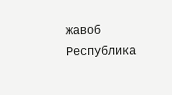жавоб
Республика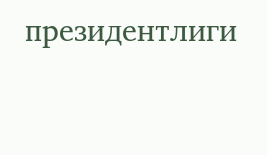президентлиги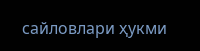сайловлари ҳукми